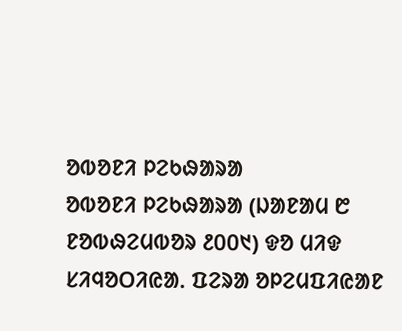ᱚᱵᱚᱱᱤ ᱞᱮᱠᱷᱟᱨᱟ
ᱚᱵᱚᱱᱤ ᱞᱮᱠᱷᱟᱨᱟ (ᱡᱟᱱᱟᱢ ᱘ ᱱᱚᱵᱷᱮᱢᱵᱚᱨ ᱒᱐᱐᱑) ᱫᱚ ᱢᱤᱫ ᱥᱤᱧᱚᱛᱤᱭᱟᱹ ᱯᱮᱨᱟ ᱚᱞᱮᱢᱯᱤᱭᱟᱱ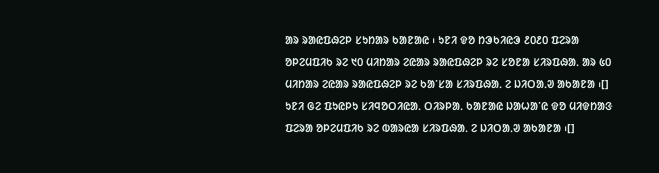ᱟᱨ ᱨᱟᱭᱯᱷᱮᱞ ᱥᱩᱴᱟᱨ ᱠᱟᱱᱟᱭ ᱾ ᱩᱱᱤ ᱫᱚ ᱴᱳᱠᱤᱭᱳ ᱒᱐᱒᱐ ᱯᱮᱨᱟ ᱚᱞᱮᱢᱯᱤᱠ ᱨᱮ ᱑᱐ ᱢᱤᱴᱟᱨ ᱮᱭᱟᱨ ᱨᱟᱭᱯᱷᱮᱞ ᱨᱮ ᱥᱚᱱᱟ ᱥᱤᱨᱯᱷᱟᱹ ᱟᱨ ᱕᱐ ᱢᱤᱴᱟᱨ ᱮᱭᱟᱨ ᱨᱟᱭᱯᱷᱮᱞ ᱨᱮ ᱠᱟᱸᱥᱟ ᱥᱤᱨᱯᱷᱟᱹ ᱮ ᱡᱤᱛᱟᱹᱣ ᱟᱠᱟᱱᱟ ᱾[] ᱩᱱᱤ ᱜᱮ ᱯᱩᱭᱞᱩ ᱥᱤᱧᱚᱛᱤᱭᱟᱹ ᱛᱤᱨᱞᱟᱹ ᱠᱟᱱᱟᱭ ᱡᱟᱦᱟᱸᱭ ᱫᱚ ᱢᱤᱫᱴᱟᱝ ᱯᱮᱨᱟ ᱚᱞᱮᱢᱯᱤᱠ ᱨᱮ ᱵᱟᱨᱭᱟ ᱥᱤᱨᱯᱷᱟᱹ ᱮ ᱡᱤᱛᱟᱹᱣ ᱟᱠᱟᱱᱟ ᱾[]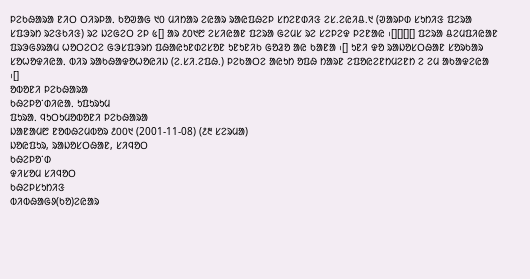ᱞᱮᱠᱷᱟᱨᱟ ᱱᱤᱛ ᱛᱤᱨᱞᱟᱹ ᱠᱚᱣᱟᱜ ᱑᱐ ᱢᱤᱴᱟᱨ ᱮᱭᱟᱨ ᱨᱟᱭᱯᱷᱮᱞ ᱥᱴᱮᱱᱰᱤᱝ ᱮᱥ.ᱮᱭᱤᱪ.᱑ (ᱣᱟᱨᱞᱰ ᱥᱩᱴᱤᱝ ᱯᱮᱨᱟ ᱥᱯᱳᱨᱴ ᱨᱮᱝᱠᱤᱝ) ᱨᱮ ᱡᱮᱜᱮᱛ ᱮᱞ ᱕[] ᱟᱨ ᱒᱐᱑᱘ ᱮᱥᱤᱭᱟᱱ ᱯᱮᱨᱟ ᱜᱮᱢᱥ ᱨᱮ ᱥᱮᱞᱮᱫ ᱞᱮᱱᱟᱭ ᱾[][][][] ᱯᱮᱨᱟ ᱪᱮᱢᱯᱤᱭᱟᱱ ᱯᱨᱳᱜᱽᱨᱟᱢ ᱦᱚᱛᱮᱛᱮ ᱜᱳᱥᱯᱳᱨᱴ ᱯᱷᱟᱭᱩᱱᱰᱮᱥᱚᱱ ᱩᱱᱩᱱᱤᱠ ᱜᱚᱲᱚ ᱟᱭ ᱠᱟᱱᱟ ᱾[] ᱩᱱᱤ ᱫᱚ ᱨᱟᱡᱚᱥᱛᱷᱟᱱ ᱥᱚᱨᱠᱟᱨ ᱥᱚᱦᱚᱫᱤᱭᱟᱹ ᱵᱤᱨ ᱨᱟᱠᱷᱟᱫᱚᱦᱚᱭᱤᱡ (ᱮ.ᱥᱤ.ᱮᱯᱷ.) ᱞᱮᱠᱟᱛᱮ ᱟᱭᱩᱴ ᱚᱯᱷ ᱴᱟᱨᱱ ᱮᱯᱚᱭᱮᱱᱴᱢᱮᱱᱴ ᱮ ᱮᱢ ᱟᱠᱟᱫᱮᱭᱟ ᱾[]
ᱚᱵᱚᱱᱤ ᱞᱮᱠᱷᱟᱨᱟ
ᱠᱷᱮᱞᱚᱸᱰᱤᱭᱟᱹ ᱩᱯᱩᱨᱩᱢ
ᱯᱩᱨᱟᱹ ᱧᱩᱛᱩᱢᱚᱵᱚᱱᱤ ᱞᱮᱠᱷᱟᱨᱟ
ᱡᱟᱱᱟᱢ᱘ ᱱᱚᱵᱷᱮᱢᱵᱚᱨ ᱒᱐᱐᱑ (2001-11-08) (᱒᱓ ᱥᱮᱨᱢᱟ)
ᱡᱚᱭᱯᱩᱨ, ᱨᱟᱡᱚᱥᱛᱷᱟᱱ, ᱥᱤᱧᱚᱛ
ᱠᱷᱮᱞᱚᱸᱰ
ᱫᱤᱥᱚᱢ ᱥᱤᱧᱚᱛ
ᱠᱷᱮᱞᱥᱩᱴᱤᱝ
ᱵᱤᱵᱷᱟᱜᱽ(ᱠᱚ)ᱮᱭᱟᱨ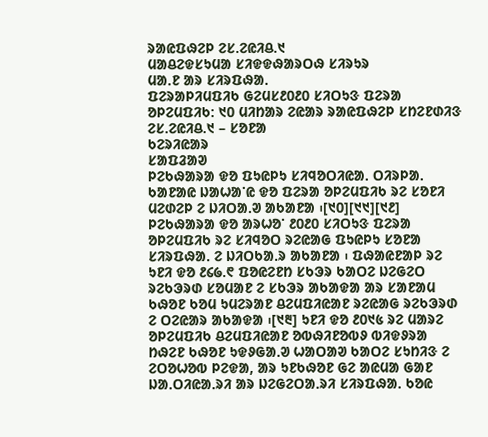ᱨᱟᱭᱯᱷᱮᱞ ᱮᱥ.ᱮᱭᱤᱪ.᱑
ᱢᱟᱪᱮᱫᱥᱩᱢᱟ ᱥᱤᱫᱫᱷᱟᱨᱛᱷ ᱥᱤᱨᱩᱨ
ᱢᱟᱹᱱ ᱟᱨ ᱥᱤᱨᱯᱷᱟᱹ
ᱯᱮᱨᱟᱞᱤᱢᱯᱤᱠ ᱜᱮᱢᱥ᱒᱐᱒᱐ ᱥᱤᱛᱩᱝ ᱯᱮᱨᱟ ᱚᱞᱮᱢᱯᱤᱠ: ᱑᱐ ᱢᱤᱴᱟᱨ ᱮᱭᱟᱨ ᱨᱟᱭᱯᱷᱮᱞ ᱥᱴᱮᱱᱰᱤᱝ ᱮᱥ.ᱮᱭᱤᱪ.᱑ – ᱥᱚᱱᱟ
ᱠᱮᱨᱤᱭᱟᱨ
ᱥᱟᱯᱲᱟᱣ
ᱞᱮᱠᱷᱟᱨᱟ ᱫᱚ ᱯᱩᱭᱞᱩ ᱥᱤᱧᱚᱛᱤᱭᱟᱹ ᱛᱤᱨᱞᱟᱹ ᱠᱟᱱᱟᱭ ᱡᱟᱦᱟᱸᱭ ᱫᱚ ᱯᱮᱨᱟ ᱚᱞᱮᱢᱯᱤᱠ ᱨᱮ ᱥᱚᱱᱤ ᱢᱮᱰᱮᱞ ᱮ ᱡᱤᱛᱟᱹᱣ ᱟᱠᱟᱱᱟ ᱾[᱑᱐][᱑᱑][᱑᱒] ᱞᱮᱠᱷᱟᱨᱟ ᱫᱚ ᱟᱨᱦᱚᱸ ᱒᱐᱒᱐ ᱥᱤᱛᱩᱝ ᱯᱮᱨᱟ ᱚᱞᱮᱢᱯᱤᱠ ᱨᱮ ᱥᱤᱧᱚᱛ ᱨᱮᱭᱟᱜ ᱯᱩᱭᱞᱩ ᱥᱚᱱᱟ ᱥᱤᱨᱯᱷᱟᱹ ᱮ ᱡᱤᱛᱠᱟᱹᱨ ᱟᱠᱟᱱᱟ ᱾ ᱯᱷᱟᱭᱱᱟᱞ ᱨᱮ ᱩᱱᱤ ᱫᱚ ᱒᱔᱙.᱖ ᱯᱚᱭᱮᱱᱴ ᱥᱠᱳᱨ ᱠᱟᱛᱮ ᱡᱮᱜᱮᱛ ᱨᱮᱠᱳᱨᱰ ᱥᱚᱢᱟᱱ ᱮ ᱥᱠᱳᱨ ᱟᱠᱟᱫᱟ ᱟᱨ ᱥᱟᱱᱟᱢ ᱠᱷᱚᱱ ᱠᱚᱢ ᱩᱢᱮᱨᱟᱱ ᱪᱮᱢᱯᱤᱭᱟᱱ ᱨᱮᱭᱟᱜ ᱨᱮᱠᱳᱨᱰ ᱮ ᱛᱮᱭᱟᱨ ᱟᱠᱟᱫᱟ ᱾[᱑᱓] ᱩᱱᱤ ᱫᱚ ᱒᱐᱑᱕ ᱨᱮ ᱢᱟᱨᱮ ᱚᱞᱮᱢᱯᱤᱠ ᱪᱮᱢᱯᱤᱭᱟᱱ ᱚᱵᱷᱤᱱᱚᱵᱽ ᱵᱤᱫᱽᱨᱟ ᱴᱷᱮᱱ ᱠᱷᱚᱱ ᱩᱫᱽᱜᱟᱹᱣ ᱦᱟᱛᱟᱣ ᱠᱟᱛᱮ ᱥᱩᱴᱤᱝ ᱮ ᱮᱛᱚᱦᱚᱵ ᱞᱮᱫᱟ, ᱟᱨ ᱩᱱᱠᱷᱚᱱ ᱜᱮ ᱟᱭᱢᱟ ᱜᱟᱱ ᱡᱟᱹᱛᱤᱭᱟᱹᱨᱤ ᱟᱨ ᱡᱮᱜᱮᱛᱟᱹᱨᱤ ᱥᱤᱨᱯᱷᱟᱹ ᱠᱚᱭ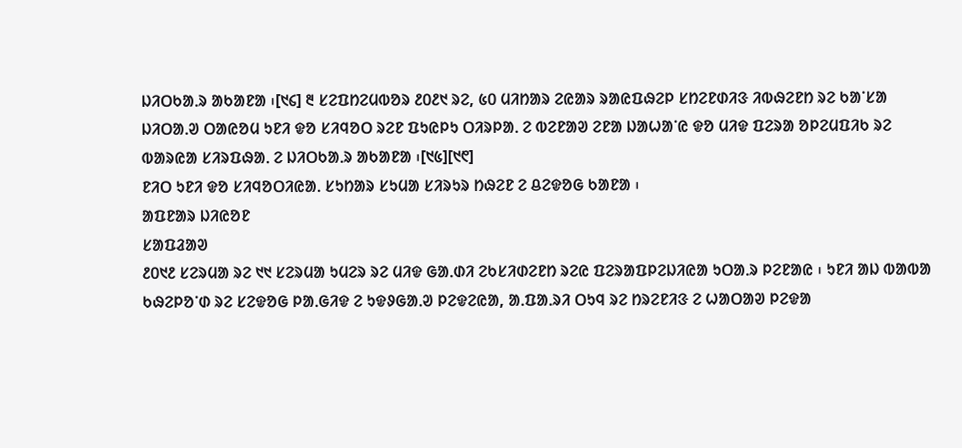ᱡᱤᱛᱠᱟᱹᱨ ᱟᱠᱟᱱᱟ ᱾[᱑᱔] ᱓ ᱥᱮᱯᱴᱮᱢᱵᱚᱨ ᱒᱐᱒᱑ ᱨᱮ, ᱕᱐ ᱢᱤᱴᱟᱨ ᱮᱭᱟᱨ ᱨᱟᱭᱯᱷᱮᱞ ᱥᱴᱮᱱᱰᱤᱝ ᱤᱵᱷᱮᱱᱴ ᱨᱮ ᱠᱟᱸᱥᱟ ᱡᱤᱛᱟᱹᱣ ᱛᱟᱭᱚᱢ ᱩᱱᱤ ᱫᱚ ᱥᱤᱧᱚᱛ ᱨᱮᱱ ᱯᱩᱭᱞᱩ ᱛᱤᱨᱞᱟᱹ ᱮ ᱵᱮᱱᱟᱣ ᱮᱱᱟ ᱡᱟᱦᱟᱸᱭ ᱫᱚ ᱢᱤᱫ ᱯᱮᱨᱟ ᱚᱞᱮᱢᱯᱤᱠ ᱨᱮ ᱵᱟᱨᱭᱟ ᱥᱤᱨᱯᱷᱟᱹ ᱮ ᱡᱤᱛᱠᱟᱹᱨ ᱟᱠᱟᱱᱟ ᱾[᱑᱕][᱑᱖]
ᱱᱤᱛ ᱩᱱᱤ ᱫᱚ ᱥᱤᱧᱚᱛᱤᱭᱟᱹ ᱥᱩᱴᱟᱨ ᱥᱩᱢᱟ ᱥᱤᱨᱩᱨ ᱴᱷᱮᱱ ᱮ ᱪᱮᱫᱚᱜ ᱠᱟᱱᱟ ᱾
ᱟᱯᱱᱟᱨ ᱡᱤᱭᱚᱱ
ᱥᱟᱯᱲᱟᱣ
᱒᱐᱑᱒ ᱥᱮᱨᱢᱟ ᱨᱮ ᱑᱑ ᱥᱮᱨᱢᱟ ᱩᱢᱮᱨ ᱨᱮ ᱢᱤᱫ ᱜᱟᱹᱰᱤ ᱮᱠᱥᱤᱰᱮᱱᱴ ᱨᱮᱭ ᱯᱮᱨᱟᱯᱞᱮᱡᱤᱭᱟ ᱩᱛᱟᱹᱨ ᱞᱮᱱᱟᱭ ᱾ ᱩᱱᱤ ᱟᱡ ᱵᱟᱵᱟ ᱠᱷᱮᱞᱚᱸᱰ ᱨᱮ ᱥᱮᱫᱚᱜ ᱞᱟᱹᱜᱤᱫ ᱮ ᱩᱫᱽᱜᱟᱹᱣ ᱞᱮᱫᱮᱭᱟ, ᱟᱹᱯᱟᱹᱨᱤ ᱛᱩᱧ ᱨᱮ ᱴᱨᱮᱱᱤᱝ ᱮ ᱦᱟᱛᱟᱣ ᱞᱮᱫᱟ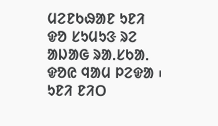ᱢᱮᱱᱠᱷᱟᱱ ᱩᱱᱤ ᱫᱚ ᱥᱩᱢᱩᱝ ᱨᱮ ᱟᱡᱟᱜ ᱨᱟᱹᱥᱠᱟᱹ ᱫᱚᱭ ᱧᱟᱢ ᱞᱮᱫᱟ ᱾ ᱩᱱᱤ ᱱᱤᱛ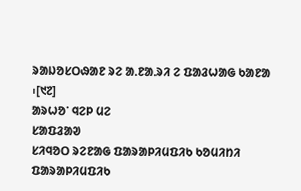ᱨᱟᱡᱚᱥᱛᱷᱟᱱ ᱨᱮ ᱟᱹᱱᱟᱹᱨᱤ ᱮ ᱯᱟᱲᱦᱟᱜ ᱠᱟᱱᱟ ᱾[᱑᱗]
ᱟᱨᱦᱚᱸ ᱧᱮᱞ ᱢᱮ
ᱥᱟᱯᱲᱟᱣ
ᱥᱤᱧᱚᱛ ᱨᱮᱱᱟᱜ ᱯᱟᱨᱟᱞᱤᱢᱯᱤᱠ ᱠᱚᱢᱤᱴᱤ
ᱯᱟᱨᱟᱞᱤᱢᱯᱤᱠ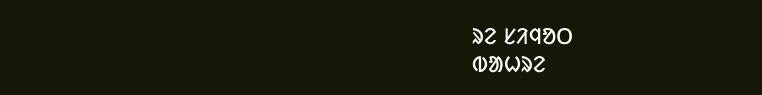ᱨᱮ ᱥᱤᱧᱚᱛ
ᱵᱟᱦᱨᱮ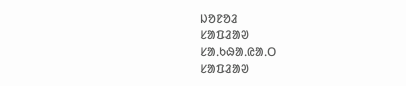ᱡᱚᱱᱚᱲ
ᱥᱟᱯᱲᱟᱣ
ᱥᱟᱹᱠᱷᱟᱹᱭᱟᱹᱛ
ᱥᱟᱯᱲᱟᱣ